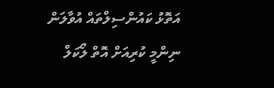އަތޮޅު ކައުންސިލްތައް އުވާލަން ނިންމީ ކުރިއަށް އޮތް ލޯކަލް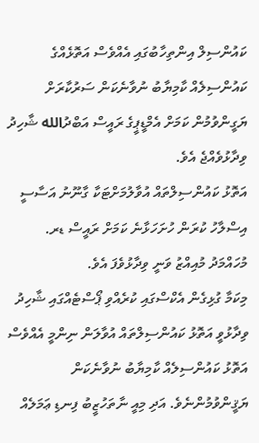ކައުންސިލް އިންތިހާބުގައި އެއްވެސް އަތޮޅެއްގެ ކައުންސިލެއް ކާމިޔާބު ނުވާނެކަން ސަރުކާރަށް ޔަގީންވުމުން ކަމަށް އެމްޑީޕީގެ ރައީސް އަބްދުالله ޝާހިދު ވިދާޅުވެއްޖެ އެވެ.
އަތޮޅު ކައުންސިލްތައް އުވާލުމަށްޓަކާ ގާނޫނު އަސާސީ އިސްލާހު ކުރަން ހުށަހަޅާނެ ކަމަށް ރައީސް ޑރ. މުހައްމަދު މުއިއްޒު ވަނީ ވިދާޅުވެފަ އެވެ.
މިކަމާ ގުޅިގެން އެކްސްގައި ކުރެއްވި ޕޯސްޓެއްގައި ޝާހިދު ވިދާޅުވީ އަތޮޅު ކައުންސިލްތައް އުވާލަން ނިންމީ އެއްވެސް އަތޮޅު ކައުންސިލެއް ކާމިޔާބު ނުވާނެކަން ޔަޤީންވުމުންނެވެ. އަދި މިއީ ނާތަހުޒީބު ފިނޑި ޢަމަލެއް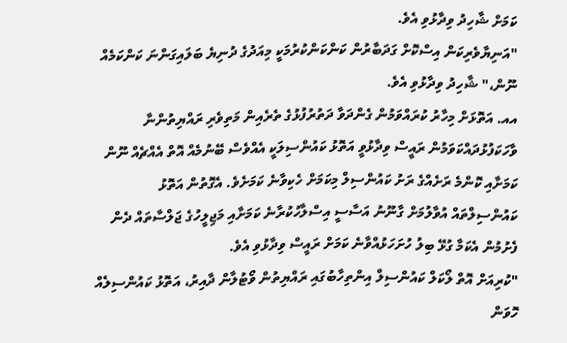ކަމަށް ޝާހިދު ވިދާޅުވި އެވެ.
"އަނިޔާވެރިކަން އިސްކޮށް ގަދަބާރުން ކަންކަންކުރުމަކީ މިއަދުގެ ދުނިޔެ ބަލައިގަންނަ ކަންކަމެއް ނޫން،" ޝާހިދު ވިދާޅުވި އެވެ.
އއ. އަތޮޅަށް މިހާރު ކުރައްވަމުން ގެންދަވާ ދަތުރުފުޅުގެ ތެރެއިން މަތިވެރި ރައްޔިތުންނާ ވާހަކަފުޅުދައްކަވަމުން ރައީސް ވިދާޅުވީ އަތޮޅު ކައުންސިލަކީ އެއްވެސް ބޭނުމެއް އޮތް އެއްޗެއް ނޫން ކަމަށާއި ކޮންމެ ރަށެއްގެ ރަށު ކައުންސިލް މިކަމަށް ހެކިވާނެ ކަމަށެވެ. އެގޮތުން އަތޮޅު ކައުންސިލްތައް އުވާލުމަށް ގާނޫނު އަސާސީ އިސްލާހުކުރާނެ ކަމަށާއި މަޖިލީހުގެ ޖަލްސާތައް ދެން ފެށުމުން އެކަމާ ގުޅޭ ބިލު ހުށަހަޅުއްވާނެ ކަމަށް ރައީސް ވިދާޅުވި އެވެ.
"ކުރިއަށް އޮތް ލޯކަލް ކައުންސިލް އިންތިހާބުގައި ރައްޔިތުން ވޯޓުލާން ދާއިރު، އަތޮޅު ކައުންސިލެއް ހޮވަން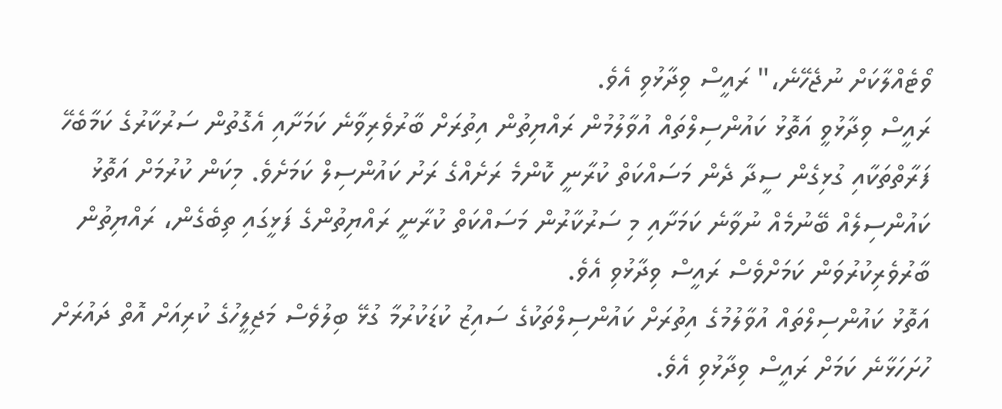ވޯޓެއްލާކަށް ނުޖެހޭނެ،" ރައީސް ވިދާޅުވި އެވެ.
ރައީސް ވިދާޅުވީ އަތޮޅު ކައުންސިލްތައް އުވާލުމުން ރައްޔިތުން އިތުރަށް ބާރުވެރިވާނެ ކަމަށާއި އެގޮތުން ސަރުކާރުގެ ކަމާބެހޭ ފަރާތްތަކާއި ގުޅިގެން ސީދާ ދެން މަސައްކަތް ކުރާނީ ކޮންމެ ރަށެއްގެ ރަށު ކައުންސިލް ކަމަށެވެ. މިކަން ކުރުމަށް އަތޮޅު ކައުންސިލެއް ބޭނުމެއް ނުވާނެ ކަމަށާއި މި ސަރުކާރުން މަސައްކަތް ކުރާނީ ރައްޔިތުންގެ ފަޅީގައި ތިބެގެން، ރައްޔިތުން ބާރުވެރިކުރުވަން ކަމަށްވެސް ރައީސް ވިދާޅުވި އެވެ.
އަތޮޅު ކައުންސިލްތައް އުވާލުމުގެ އިތުރަށް ކައުންސިލްތަކުގެ ސައިޒު ކުޑަކުރުމާ ގުޅޭ ބިލުވެސް މަޖިލީހުގެ ކުރިއަށް އޮތް ދައުރަށް ހުށަހަޅާނެ ކަމަށް ރައީސް ވިދާޅުވި އެވެ.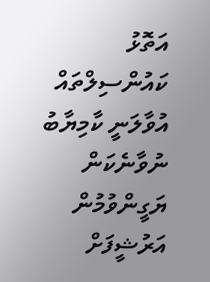އަތޮޅު ކައުންސިލްތައް އުވާލަނީ ކާމިޔާބު ނުވާނެކަން ޔަގީންވުމުން
އަރުޝީފަށް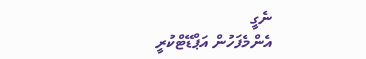ނެގީ
އެންމެފަހުން އަޕްޑޭޓްކުރީ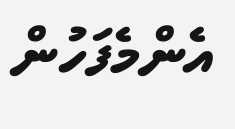އެންމެފަހުން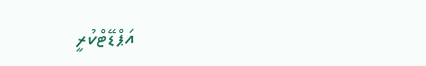އަޕްޑޭޓްކުރީ